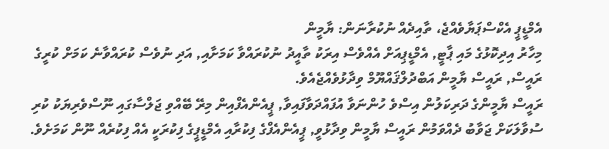އެމްޑީޕީ އެކްސްޕަޔާވެއްޖެ، ތާއިދެއް ނުކުރާނަން: ޔާމީން
މިހާރު އިދިކޮޅުގެ މައި ޕާޓީ, އެމްޑީޕިއަށް އެއްވެސް އިރަކު ތާއީދު ނުކުރައްވާ ކަމަށާއި, އަދި ނުވެސް ކުރައްވާނެ ކަމަށް ކުރީގެ ރައީސް, ރައީސް ޔާމީން އަބްދުލްޤައްޔޫމް ވިދާޅުވެއްޖެއެވެ.
ރައީސް ޔާމީންގެ ދަރިކަލުން އިސްވެ ހުންނަވާ އުފައްދަވާފައިވާ, ޕީއެންއެފްއިން މިރޭ ބޭއްވި ޖަލްސާގައި ނޫސްވެރިޔަކު ކުރި ސުވާލަކަށް ޖަވާބު ދެއްވަމުން ރައީސް ޔާމީން ވިދާޅުވީ, ޕީއެންއެފްގެ ފިކުރާއި އެމްޑީޕީގެ ފިކުރަކީ އެއް ފިކުރެއް ނޫން ކަމަށެވެ.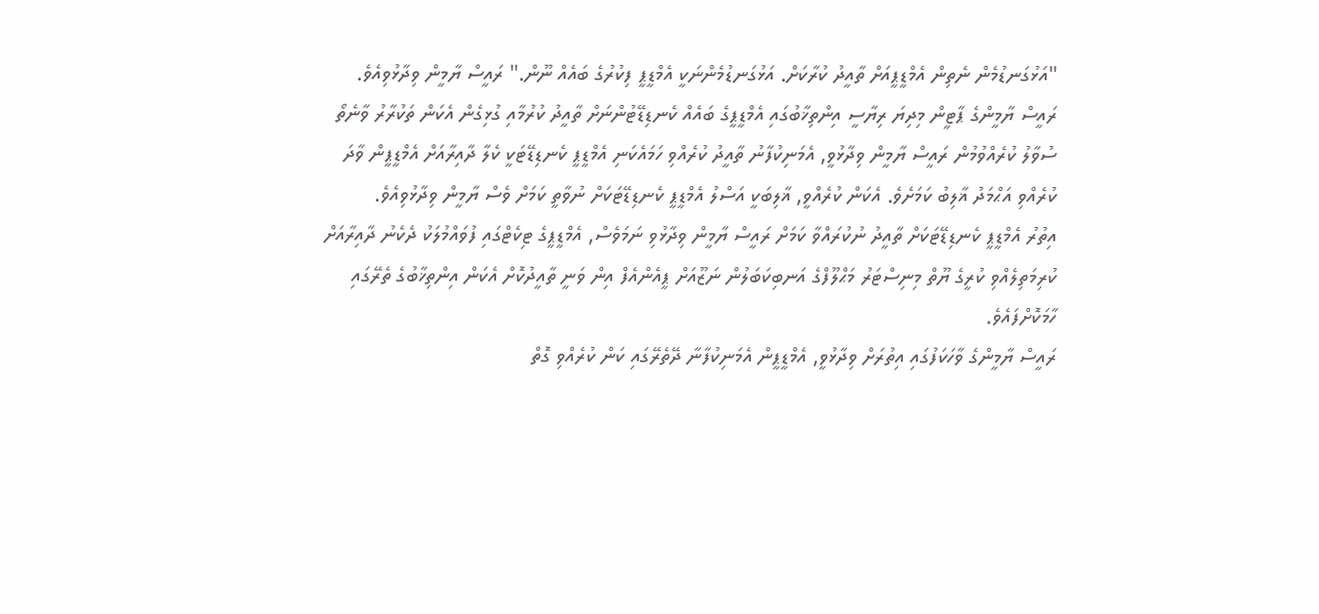"އަޅުގަނޑުމެން ނެތިން އެމްޑީޕީއަށް ތާއީދު ކުރާކަށް. އަޅުގަނޑުމެންނަކީ އެމްޑީޕީ ފިކުރުގެ ބައެއް ނޫން." ރައީސް ޔާމީން ވިދާޅުވިއެވެ.
ރައީސް ޔާމީންގެ ޕާޓީން މިދިޔަ ރިޔާސީ އިންތިޚާބުގައި އެމްޑީޕީގެ ބައެއް ކެނޑިޑޭޓުންނަށް ތާއީދު ކުރުމާއި ގުޅިގެން އެކަން ތަކުރާރު ވާނެތޯ ސުވާލު ކުރެއްވުމުން ރައީސް ޔާމީން ވިދާޅުވީ, އެމަނިކުފާނު ތާއީދު ކުރެއްވި ހަމައެކަނި އެމްޑީޕީ ކެނޑިޑޭޓަކީ ކެލާ ދާއިރާއަށް އެމްޑީޕީން ވާދަ ކުރެއްވި އަޙްމަދު ޣާލިބު ކަމަށެވެ. އެކަން ކުރެއްވީ, ޣާލިބަކީ އަސްލު އެމްޑީޕީ ކެނޑިޑޭޓަކަށް ނުވާތީ ކަމަށް ވެސް ޔާމީން ވިދާޅުވިއެވެ.
އިތުރު އެމްޑީޕީ ކެނޑިޑޭޓަކަށް ތާއީދު ނުކުރައްވާ ކަމަށް ރައީސް ޔާމީން ވިދާޅުވި ނަމަވެސް, އެމްޑީޕީގެ ޓިކެޓްގައި ފުވައްމުލަކު ދެކެނު ދާއިރާއަށް ކުރިމަތިލެއްވި ކުރީގެ ޔޫތް މިނިސްޓަރު މަޙްލޫފްގެ އަނބިކަބަލުން ނަޒޫއަށް ޕީއެންއެފް އިން ވަނީ ތާއީދުކޮށް އެކަން އިންތިޚާބުގެ ތެރޭގައި ހާމަކޮށްފައެވެ.
ރައީސް ޔާމީންގެ ވާހަކަފުގައި އިތުރަށް ވިދާޅުވީ, އެމްޑީޕީން އެމަނިކުފާނާ ދޭތެރޭގައި ކަން ކުރެއްވި ގޮތް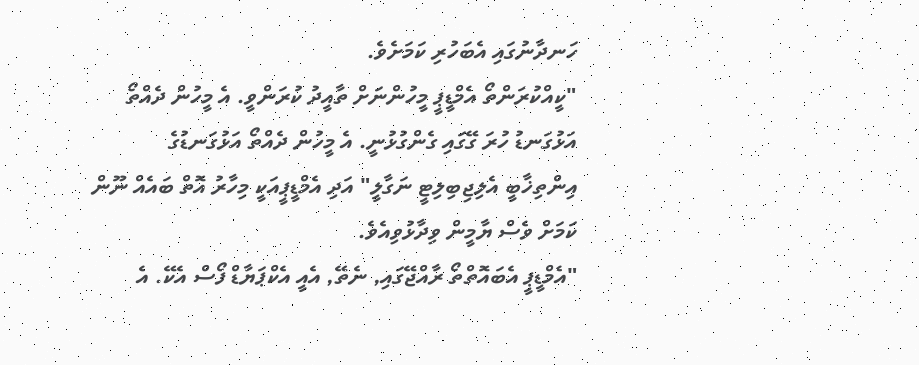ހަނދާނުގައި އެބަހުރި ކަމަށެވެ.
"ކީއްކުރަންތޯ އެމްޑީޕީ މީހުންނަށް ތާއީދު ކުރަންވީ. އެ މީހުން ދެއްތޯ އަޅުގަނޑު ހުރަ ގޭގައި ގެންގުޅުނީ. އެ މީހުން ދެއްތޯ އަޅުގަނޑުގެ އިންތިޚާބީ އެލިޖިބިލިޓީ ނަގާލީ" އަދި އެމްޑީޕީއަކީ މިހާރު އޮތް ބައެއް ނޫން ކަމަށް ވެސް ޔާމީން ވިދާޅުވިއެވެ.
"އެމްޑީޕީ އެބައޮތްތޯ ރާއްޖޭގައި, ނެތޭ, އެއީ އެކްޕަޔާޑް ފޯސް އެކޭ. އެ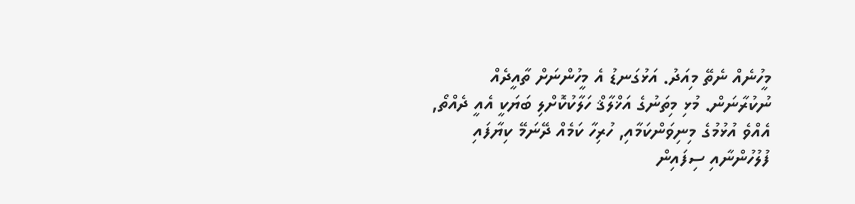މީހުނެއް ނެތޭ މިއަދު. އަޅުގަނޑު އެ މީހުންނަށް ތާއީދެއް ނުކުރާނަން. މުޅި މިތަނުގެ އަޚްލާޤް ހަލާކުކޮށްލި ބަޔަކީ އެއީ ދެއްތޯ, އެއްވެ އުޅުމުގެ މިނިވަންކަމާއި, ހުރިހާ ކަމެއް ދޭނަމޭ ކިޔާފައި ފުލުހުންނާއި ސިފައިން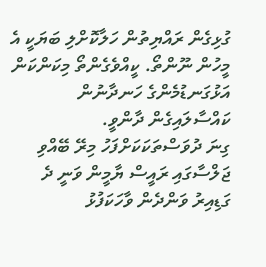ގުޅިގެން ރައްޔިތުން ހަލާކޮށްލި ބަޔަކީ އެ މީހުން ނޫންތޯ. ކީއްވެގެންތޯ މިކަންކަން އަޅުގަނޑުމެންގެ ހަނދާނުން ކައްސާލައިގެން ދާންވީ.
ގިނަ ދުވަސްތަކަކަށްފަހު މިރޭ ބޭއްވި ޖަލްސާގައި ރައީސް ޔާމީން ވަނީ ދެ ގަޑިއިރު ވަންދެން ވާހަކަފުޅު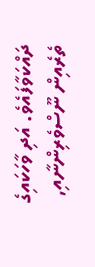ދައްކަވާފައެވެ. އަދި ވާހަކައިގެ ތެރެއިން ނޫސްވެރިންނާއި,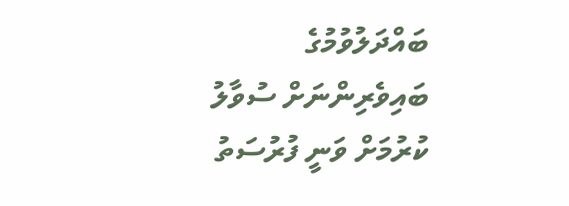ބައްދަލުވުމުގެ ބައިވެރިންނަށް ސުވާލު ކުރުމަށް ވަނީ ފުރުސަތު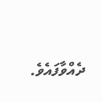ދެއްވާފައެވެ.